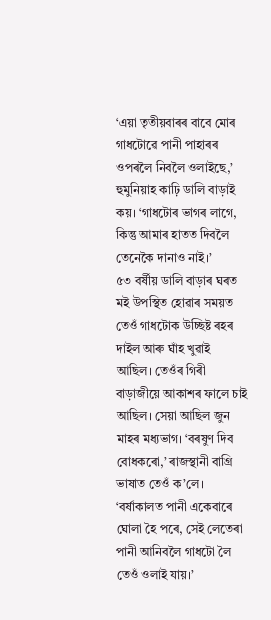‘এয়া তৃতীয়বাৰৰ বাবে মোৰ গাধটোৱে পানী পাহাৰৰ ওপৰলৈ নিবলৈ ওলাইছে,’ হুমুনিয়াহ কাঢ়ি ডালি বাড়াই কয়। ‘গাধটোৰ ভাগৰ লাগে, কিন্তু আমাৰ হাতত দিবলৈ তেনেকৈ দানাও নাই।’
৫৩ বৰ্ষীয় ডালি বাড়াৰ ঘৰত মই উপস্থিত হোৱাৰ সময়ত তেওঁ গাধটোক উচ্ছিষ্ট ৰহৰ দাইল আৰু ঘাঁহ খুৱাই আছিল। তেওঁৰ গিৰী বাড়াজীয়ে আকাশৰ ফালে চাই আছিল। সেয়া আছিল জুন মাহৰ মধ্যভাগ। ‘বৰষুণ দিব বোধকৰো,’ ৰাজস্থানী বাগ্ৰি ভাষাত তেওঁ ক’লে। ‘বৰ্ষাকালত পানী একেবাৰে ঘোলা হৈ পৰে, সেই লেতেৰা পানী আনিবলৈ গাধটো লৈ তেওঁ ওলাই যায়।’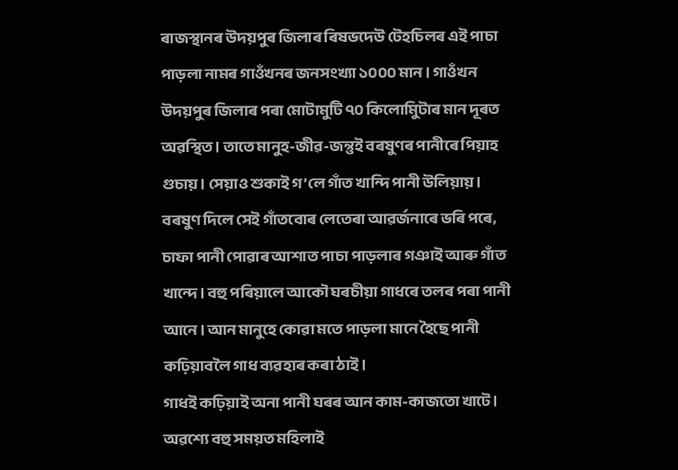ৰাজস্থানৰ উদয়পুৰ জিলাৰ ৰিষভদেউ টেহচিলৰ এই পাচা পাড়লা নামৰ গাওঁখনৰ জনসংখ্যা ১০০০ মান। গাওঁখন উদয়পুৰ জিলাৰ পৰা মোটামুটি ৭০ কিলোমিুটাৰ মান দূৰত অৱস্থিত। তাতে মানুহ-জীৱ-জন্তুই বৰষুণৰ পানীৰে পিয়াহ গুচায়। সেয়াও শুকাই গ’লে গাঁত খান্দি পানী উলিয়ায়। বৰষুণ দিলে সেই গাঁতবোৰ লেতেৰা আৱৰ্জনাৰে ভৰি পৰে, চাফা পানী পোৱাৰ আশাত পাচা পাড়লাৰ গঞাই আৰু গাঁত খান্দে। বহু পৰিয়ালে আকৌ ঘৰচীয়া গাধৰে তলৰ পৰা পানী আনে। আন মানুহে কোৱা মতে পাড়লা মানে হৈছে পানী কঢ়িয়াবলৈ গাধ ব্যৱহাৰ কৰা ঠাই।
গাধই কঢ়িয়াই অনা পানী ঘৰৰ আন কাম-কাজতো খাটে। অৱশ্যে বহু সময়ত মহিলাই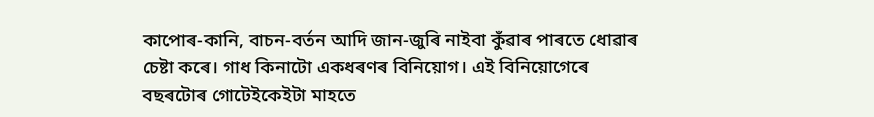কাপোৰ-কানি, বাচন-বৰ্তন আদি জান-জুৰি নাইবা কুঁৱাৰ পাৰতে ধোৱাৰ চেষ্টা কৰে। গাধ কিনাটো একধৰণৰ বিনিয়োগ। এই বিনিয়োগেৰে বছৰটোৰ গোটেইকেইটা মাহতে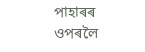পাহাৰৰ ওপৰলৈ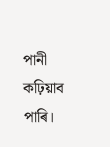পানী কঢ়িয়াব পাৰি।